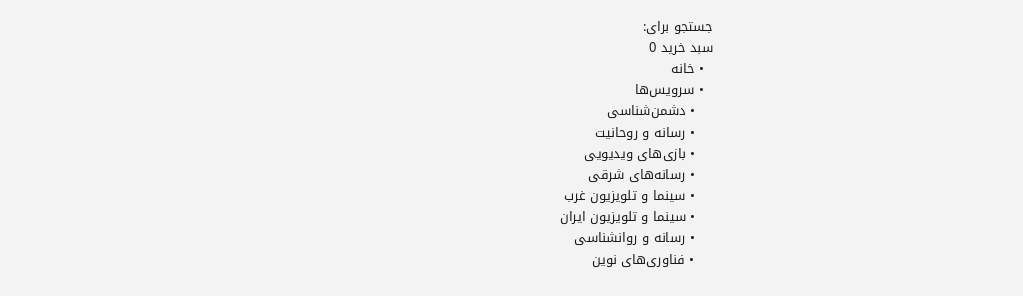جستجو برای:
سبد خرید 0
  • خانه
  • سرویس‌ها
    • دشمن‌شناسی
    • رسانه و روحانیت
    • بازی‌های ویدیویی
    • رسانه‌های شرقی
    • سینما و تلویزیون غرب
    • سینما و تلویزیون ایران
    • رسانه و روانشناسی
    • فناوری‌های نوین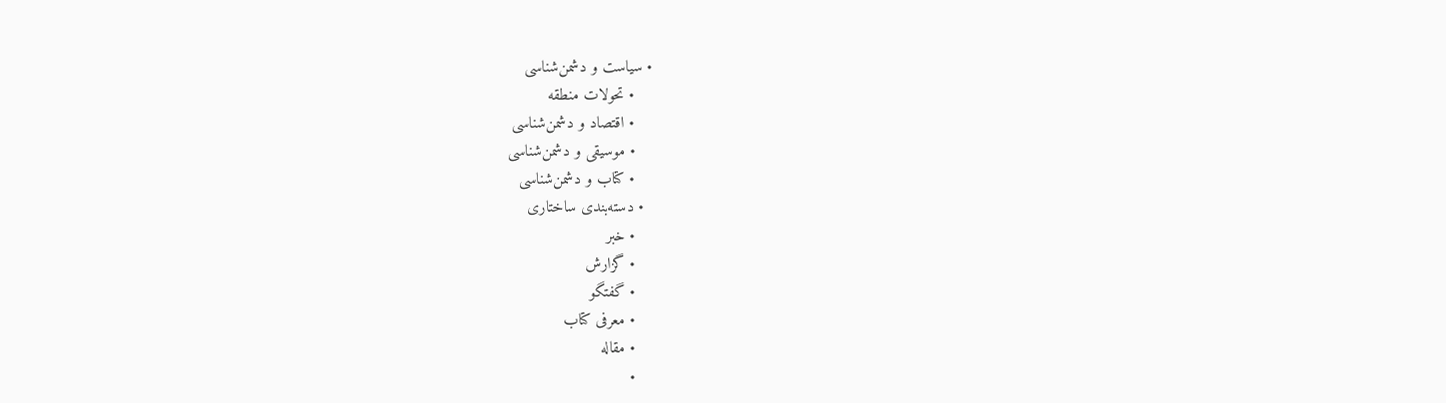• سیاست و دشمن‌شناسی
    • تحولات منطقه
    • اقتصاد و دشمن‌شناسی
    • موسیقی و دشمن‌شناسی
    • کتاب و دشمن‌شناسی
  • دسته‌بندی ساختاری
    • خبر
    • گزارش‌
    • گفتگو
    • معرفی کتاب
    • مقاله‌
    •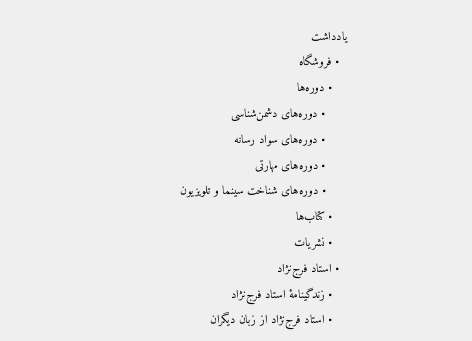یادداشت
  • فروشگاه
    • دوره‌ها
      • دوره‌های دشمن‌شناسی
      • دوره‌های سواد رسانه
      • دوره‌های مهارتی
      • دوره‌های شناخت سینما و تلویزیون
    • کتاب‌ها
    • نشریات
  • استاد فرج‌نژاد
    • زندگینامۀ استاد فرج‌نژاد
    • استاد فرج‌نژاد از زبان دیگران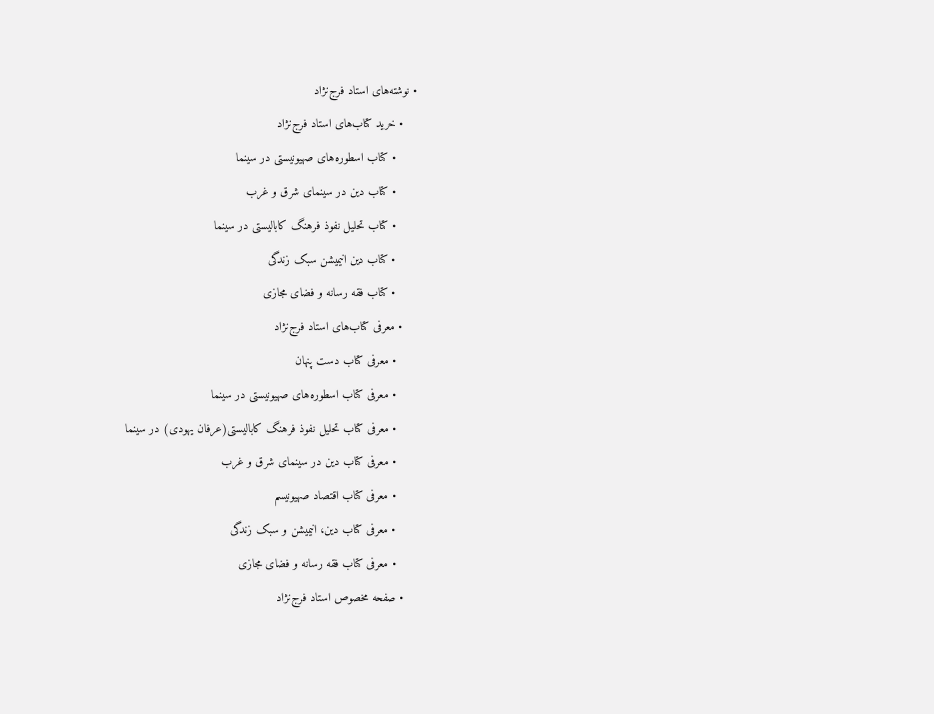• نوشته‌های استاد فرج‌نژاد
    • خرید کتاب‌های استاد فرج‌نژاد
      • کتاب اسطوره‌های صهیونیستی در سینما
      • کتاب دین در سینمای شرق و غرب
      • کتاب تحلیل نفوذ فرهنگ کابالیستی در سینما
      • کتاب دین انیمیشن سبک زندگی
      • کتاب فقه رسانه و فضای مجازی
    • معرفی کتاب‌های استاد فرج‌نژاد
      • معرفی کتاب دست پنهان
      • معرفی کتاب اسطوره‌های صهیونیستی در سینما
      • معرفی کتاب تحلیل نفوذ فرهنگ کابالیستی(عرفان یهودی) در سینما
      • معرفی کتاب دین در سینمای شرق و غرب
      • معرفی کتاب اقتصاد صهیونیسم
      • معرفی کتاب دین، انیمیشن و سبک زندگی
      • معرفی کتاب فقه رسانه و فضای مجازی
    • صفحه مخصوص استاد فرج‌نژاد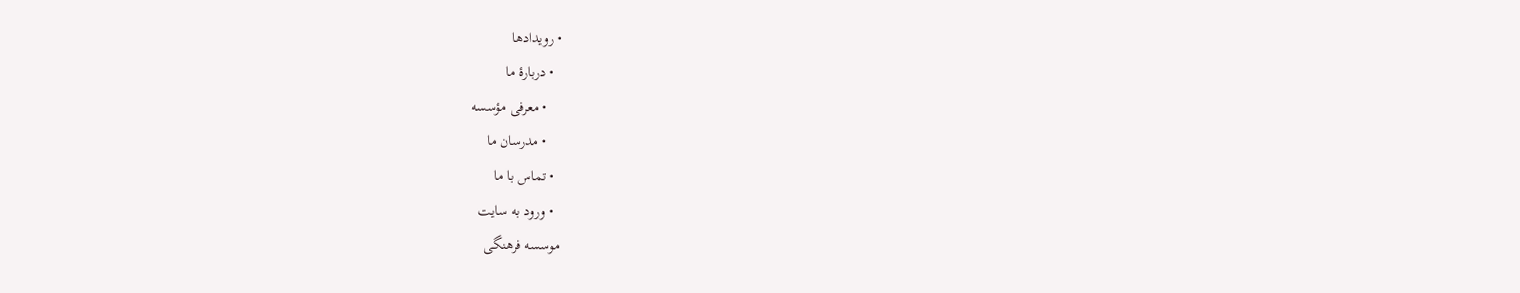• رویدادها
  • دربارۀ ما
    • معرفی مؤسسه
    • مدرسان ما
  • تماس با ما
  • ورود به سایت
موسسه فرهنگی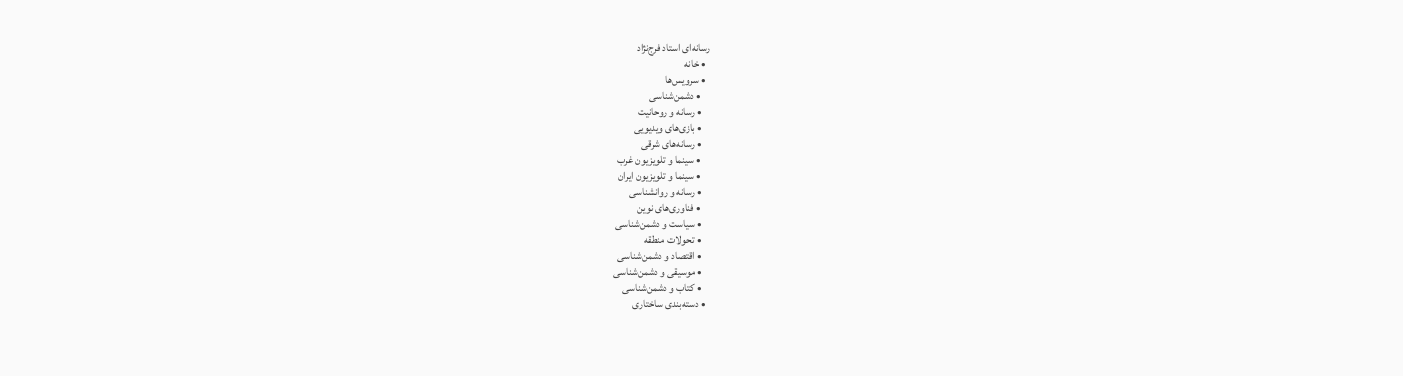رسانه‌ای استاد فرج‌نژاد
  • خانه
  • سرویس‌ها
    • دشمن‌شناسی
    • رسانه و روحانیت
    • بازی‌های ویدیویی
    • رسانه‌های شرقی
    • سینما و تلویزیون غرب
    • سینما و تلویزیون ایران
    • رسانه و روانشناسی
    • فناوری‌های نوین
    • سیاست و دشمن‌شناسی
    • تحولات منطقه
    • اقتصاد و دشمن‌شناسی
    • موسیقی و دشمن‌شناسی
    • کتاب و دشمن‌شناسی
  • دسته‌بندی ساختاری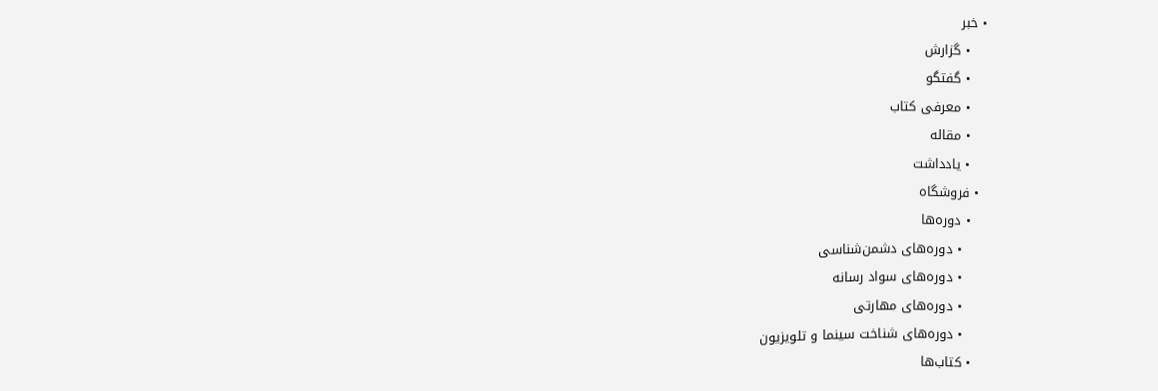• خبر
    • گزارش‌
    • گفتگو
    • معرفی کتاب
    • مقاله‌
    • یادداشت
  • فروشگاه
    • دوره‌ها
      • دوره‌های دشمن‌شناسی
      • دوره‌های سواد رسانه
      • دوره‌های مهارتی
      • دوره‌های شناخت سینما و تلویزیون
    • کتاب‌ها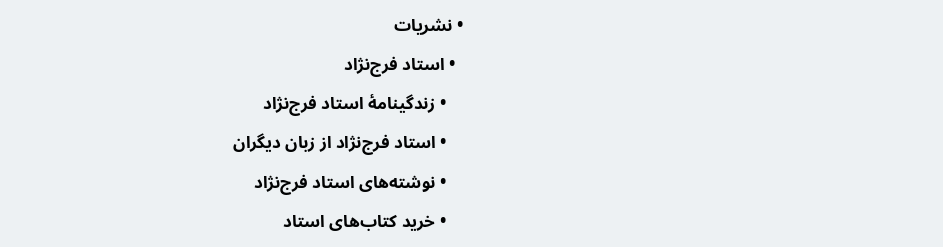• نشریات
  • استاد فرج‌نژاد
    • زندگینامۀ استاد فرج‌نژاد
    • استاد فرج‌نژاد از زبان دیگران
    • نوشته‌های استاد فرج‌نژاد
    • خرید کتاب‌های استاد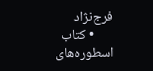فرج‌نژاد
      • کتاب اسطوره‌های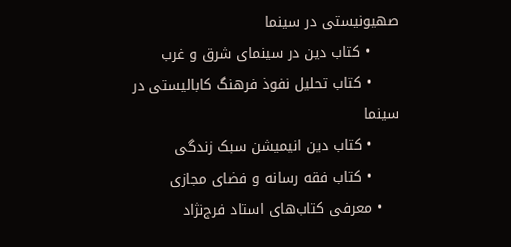صهیونیستی در سینما
      • کتاب دین در سینمای شرق و غرب
      • کتاب تحلیل نفوذ فرهنگ کابالیستی در سینما
      • کتاب دین انیمیشن سبک زندگی
      • کتاب فقه رسانه و فضای مجازی
    • معرفی کتاب‌های استاد فرج‌نژاد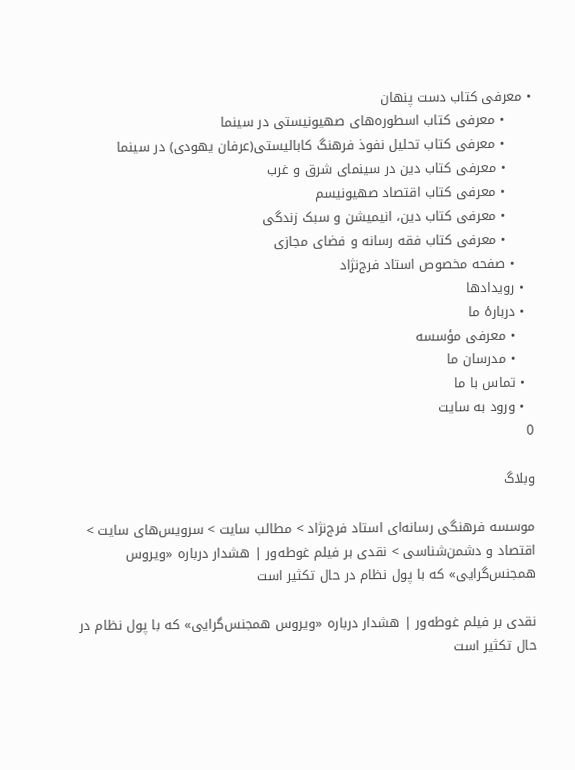• معرفی کتاب دست پنهان
      • معرفی کتاب اسطوره‌های صهیونیستی در سینما
      • معرفی کتاب تحلیل نفوذ فرهنگ کابالیستی(عرفان یهودی) در سینما
      • معرفی کتاب دین در سینمای شرق و غرب
      • معرفی کتاب اقتصاد صهیونیسم
      • معرفی کتاب دین، انیمیشن و سبک زندگی
      • معرفی کتاب فقه رسانه و فضای مجازی
    • صفحه مخصوص استاد فرج‌نژاد
  • رویدادها
  • دربارۀ ما
    • معرفی مؤسسه
    • مدرسان ما
  • تماس با ما
  • ورود به سایت
0

وبلاگ

موسسه فرهنگی رسانه‌ای استاد فرج‌نژاد > مطالب سایت > سرویس‌های سایت > اقتصاد و دشمن‌شناسی > نقدی بر فیلم غوطه‌ور | هشدار درباره «ویروس همجنس‌گرایی» که با پول نظام در حال تکثیر است

نقدی بر فیلم غوطه‌ور | هشدار درباره «ویروس همجنس‌گرایی» که با پول نظام در حال تکثیر است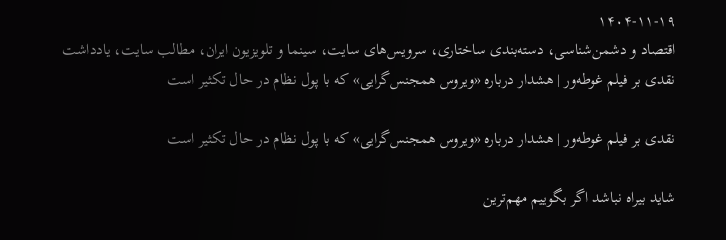۱۴۰۴-۱۱-۱۹
اقتصاد و دشمن‌شناسی، دسته‌بندی ساختاری، سرویس‌های سایت، سینما و تلویزیون ایران، مطالب سایت، یادداشت
نقدی بر فیلم غوطه‌ور | هشدار درباره «ویروس همجنس‌گرایی» که با پول نظام در حال تکثیر است

نقدی بر فیلم غوطه‌ور | هشدار درباره «ویروس همجنس‌گرایی» که با پول نظام در حال تکثیر است

شاید بیراه نباشد اگر بگوییم مهم‌ترین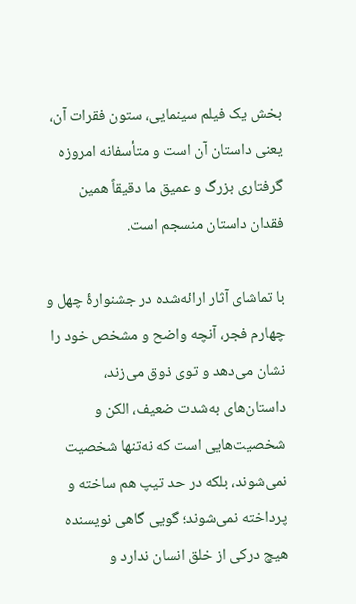بخش یک فیلم سینمایی، ستون فقرات آن، یعنی داستان آن است و متأسفانه امروزه گرفتاری بزرگ و عمیق ما دقیقاً همین فقدان داستان منسجم است.

با تماشای آثار ارائه‌شده در جشنوارۀ چهل و چهارم فجر، آنچه واضح و مشخص خود را نشان می‌دهد و توی ذوق می‌زند، داستان‌های به‌شدت ضعیف، الکن و شخصیت‌هایی است که نه‌تنها شخصیت نمی‌شوند، بلکه در حد تیپ هم ساخته و پرداخته نمی‌شوند؛ گویی گاهی نویسنده هیچ درکی از خلق انسان ندارد و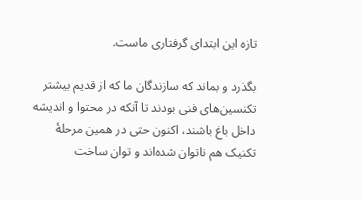تازه این ابتدای گرفتاری ماست.

بگذرد و بماند که سازندگان ما که از قدیم بیشتر تکنسین‌های فنی بودند تا آنکه در محتوا و اندیشه داخل باغ باشند، اکنون حتی در همین مرحلۀ تکنیک هم ناتوان شده‌اند و توان ساخت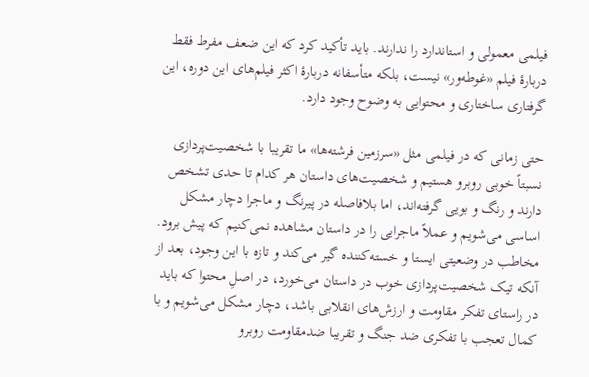فیلمی معمولی و استاندارد را ندارند. باید تأکید کرد که این ضعف مفرط فقط دربارۀ فیلم «غوطه‌ور» نیست، بلکه متأسفانه دربارۀ اکثر فیلم‌های این دوره، این گرفتاری ساختاری و محتوایی به وضوح وجود دارد.

حتی زمانی که در فیلمی مثل «سرزمین فرشته‌ها» ما تقریبا با شخصیت‌پردازی نسبتاً خوبی روبرو هستیم و شخصیت‌های داستان هر کدام تا حدی تشخص دارند و رنگ و بویی گرفته‌اند، اما بلافاصله در پیرنگ و ماجرا دچار مشکل اساسی می‌شویم و عملاً ماجرایی را در داستان مشاهده نمی‌کنیم که پیش برود. مخاطب در وضعیتی ایستا و خسته‌کننده گیر می‌کند و تازه با این وجود، بعد از آنکه تیک شخصیت‌پردازی خوب در داستان می‌خورد، در اصلِ محتوا که باید در راستای تفکر مقاومت و ارزش‌های انقلابی باشد، دچار مشکل می‌شویم و با کمال تعجب با تفکری ضد جنگ و تقریبا ضدمقاومت روبرو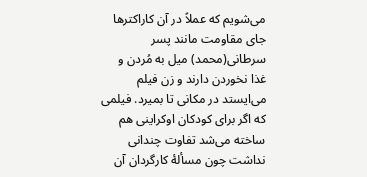می‌شویم که عملاً در آن کاراکترها جای مقاومت مانند پسر سرطانی(محمد) میل به مُردن و  غذا نخوردن دارند و زن فیلم می‌ایستد در مکانی تا بمیرد. فیلمی که اگر برای کودکان اوکراینی هم ساخته می‌شد تفاوت چندانی نداشت چون مسألۀ کارگردان آن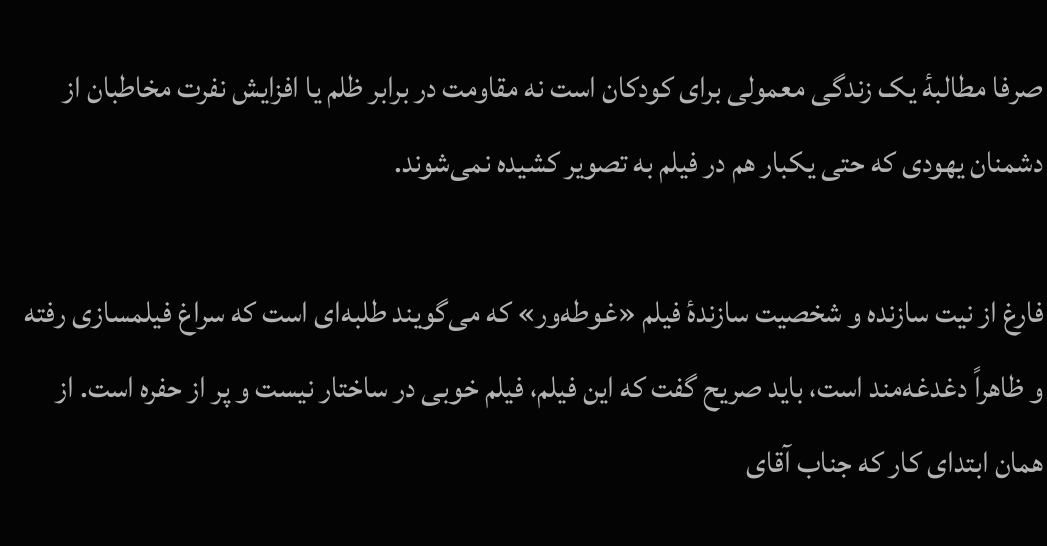صرفا مطالبۀ یک زندگی معمولی برای کودکان است نه مقاومت در برابر ظلم یا افزایش نفرت مخاطبان از دشمنان یهودی که حتی یکبار هم در فیلم به تصویر کشیده نمی‌شوند.

فارغ از نیت سازنده و شخصیت سازندۀ فیلم «غوطه‌ور» که می‌گویند طلبه‌ای است که سراغ فیلمسازی رفته و ظاهراً دغدغه‌مند است، باید صریح گفت که این فیلم، فیلم خوبی در ساختار نیست و پر از حفره است. از همان ابتدای کار که جناب آقای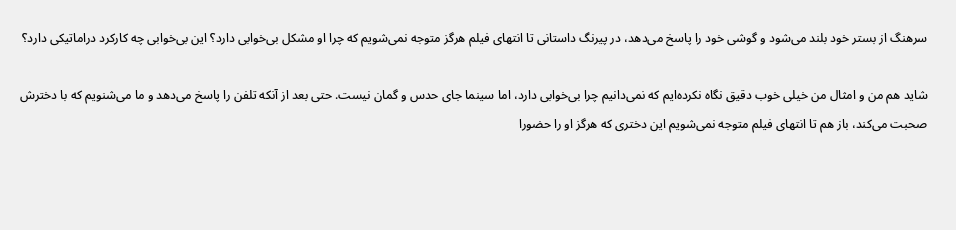سرهنگ از بستر خود بلند می‌شود و گوشی خود را پاسخ می‌دهد، در پیرنگ داستانی تا انتهای فیلم هرگز متوجه نمی‌شویم که چرا او مشکل بی‌خوابی دارد؟ این بی‌خوابی چه کارکرد دراماتیکی دارد؟

شاید هم من و امثال من خیلی خوب دقیق نگاه نکرده‌ایم که نمی‌دانیم چرا بی‌خوابی دارد، اما سینما جای حدس و گمان نیست. حتی بعد از آنکه تلفن را پاسخ می‌دهد و ما می‌شنویم که با دخترش صحبت می‌کند، باز هم تا انتهای فیلم متوجه نمی‌شویم این دختری که هرگز او را حضورا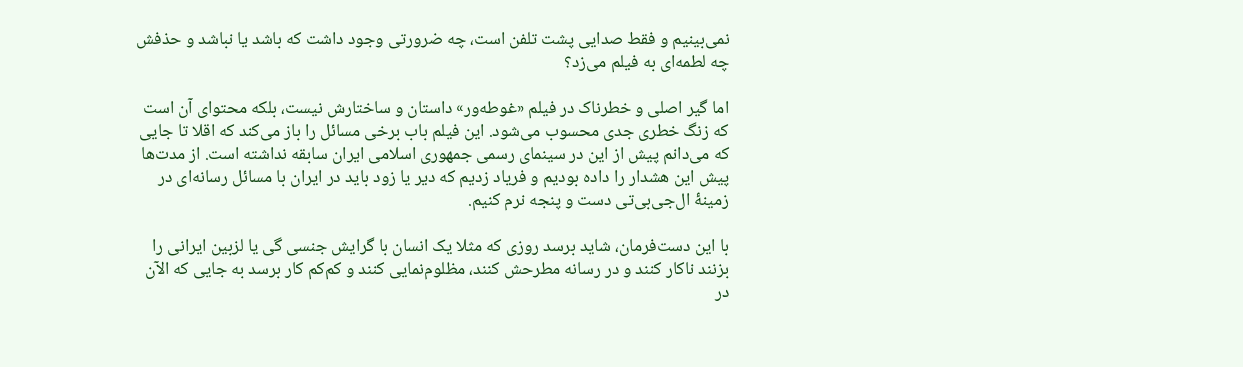نمی‌بینیم و فقط صدایی پشت تلفن است، چه ضرورتی وجود داشت که باشد یا نباشد و حذفش چه لطمه‌ای به فیلم می‌زد؟

اما گیر اصلی و خطرناک در فیلم «غوطه‌ور» داستان و ساختارش نیست، بلکه محتوای آن است که زنگ خطری جدی محسوب می‌شود. این فیلم باب برخی مسائل را باز می‌کند که اقلا تا جایی که می‌دانم پیش از این در سینمای رسمی جمهوری اسلامی ایران سابقه نداشته است. از مدت‌ها پیش این هشدار را داده بودیم و فریاد زدیم که دیر یا زود باید در ایران با مسائل رسانه‌ای در زمینۀ ال‌جی‌بی‌تی دست و پنجه نرم کنیم.

با این دست‌فرمان، شاید برسد روزی که مثلا یک انسان با گرایش جنسی گی یا لزبین ایرانی را بزنند ناکار کنند و در رسانه مطرحش کنند، مظلوم‌نمایی کنند و کم‌کم کار برسد به جایی که الآن در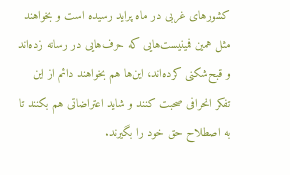کشورهای غربی در ماه پراید رسیده است و بخواهند مثل همین فمینیست‌هایی که حرف‌هایی در رسانه زده‌اند و قبح‌شکنی کرده‌اند، این‌ها هم بخواهند دائم از این تفکر انحرافی صحبت کنند و شاید اعتراضاتی هم بکنند تا به اصطلاح حق خود را بگیرند.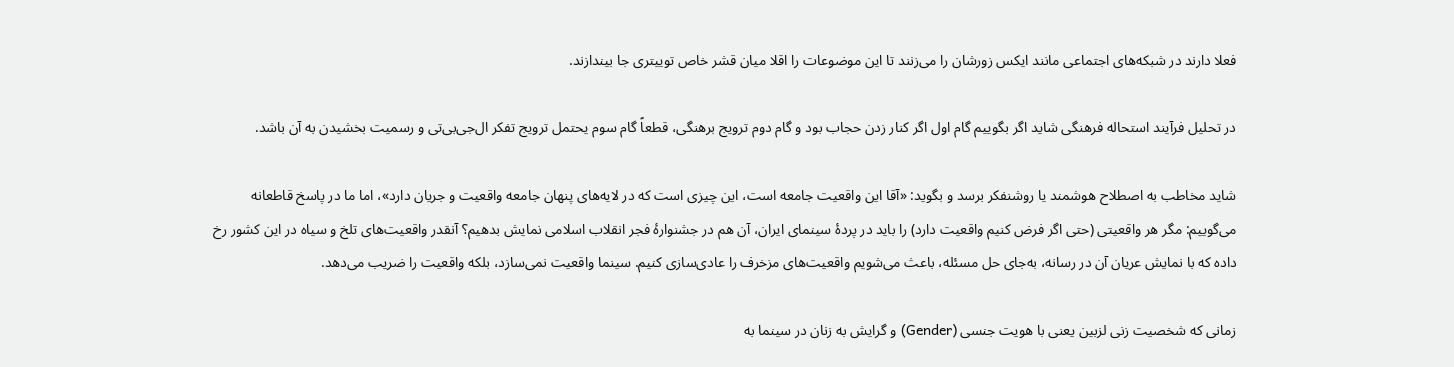فعلا دارند در شبکه‌های اجتماعی مانند ایکس زورشان را می‌زنند تا این موضوعات را اقلا میان قشر خاص توییتری جا بیندازند.

در تحلیل فرآیند استحاله فرهنگی شاید اگر بگوییم گام اول اگر کنار زدن حجاب بود و گام دوم ترویج برهنگی، قطعاً گام سوم یحتمل ترویج تفکر ال‌جی‌بی‌تی و رسمیت بخشیدن به آن باشد.

شاید مخاطب به اصطلاح هوشمند یا روشنفکر برسد و بگوید: «آقا این واقعیت جامعه است، این چیزی است که در لایه‌های پنهان جامعه واقعیت و جریان دارد»، اما ما در پاسخ قاطعانه می‌گوییم: مگر هر واقعیتی (حتی اگر فرض کنیم واقعیت دارد) را باید در پردۀ سینمای ایران، آن هم در جشنوارۀ فجر انقلاب اسلامی نمایش بدهیم؟ آنقدر واقعیت‌های تلخ و سیاه در این کشور رخ داده که با نمایش عریان آن در رسانه، به‌جای حل مسئله، باعث می‌شویم واقعیت‌های مزخرف را عادی‌سازی کنیم. سینما واقعیت نمی‌سازد، بلکه واقعیت را ضریب می‌دهد.

زمانی که شخصیت زنی لزبین یعنی با هویت جنسی (Gender) و گرایش به زنان در سینما به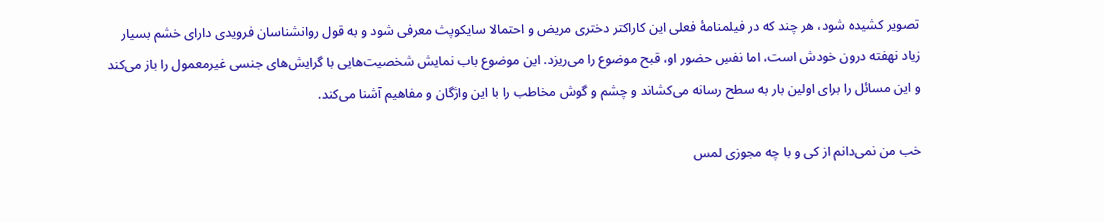تصویر کشیده شود، هر چند که در فیلمنامۀ فعلی این کاراکتر دختری مریض و احتمالا سایکوپث معرفی شود و به قول روانشناسان فرویدی دارای خشم بسیار زیاد نهفته درون خودش است، اما نفسِ حضور او، قبح موضوع را می‌ریزد. این موضوع باب نمایش شخصیت‌هایی با گرایش‌های جنسی غیرمعمول را باز می‌کند و این مسائل را برای اولین بار به سطح رسانه می‌کشاند و چشم و گوش مخاطب را با این واژگان و مفاهیم آشنا می‌کند.

خب من نمی‌دانم از کی و با چه مجوزی لمس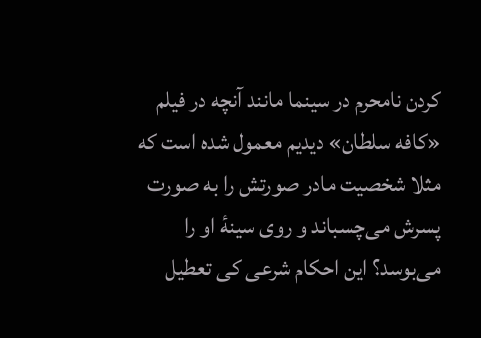کردن نامحرم در سینما مانند آنچه در فیلم «کافه سلطان» دیدیم معمول شده است که مثلا شخصیت مادر صورتش را به صورت پسرش می‌چسباند و روی سینۀ او را می‌بوسد؟ این احکام شرعی کی تعطیل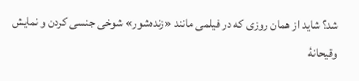شد؟ شاید از همان روزی که در فیلمی مانند «زنده‌شور» شوخی جنسی کردن و نمایش وقیحانۀ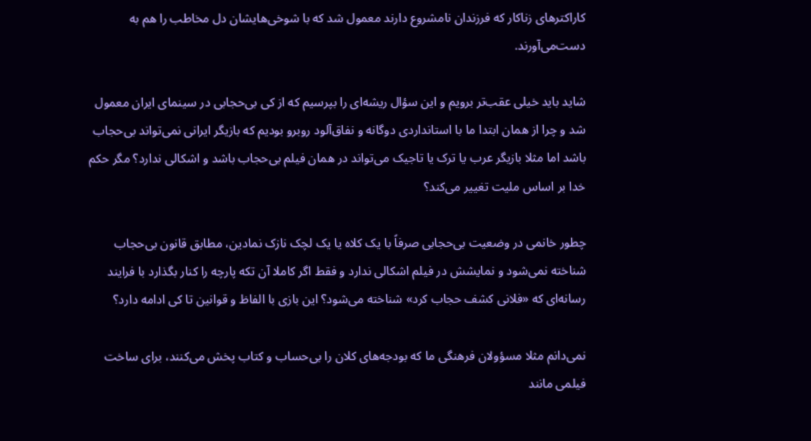کاراکترهای زناکار که فرزندان نامشروع دارند معمول شد که با شوخی‌هایشان دل مخاطب را هم به دست‌می‌آورند.

شاید باید خیلی عقب‌تر برویم و این سؤال ریشه‌ای را بپرسیم که از کی بی‌حجابی در سینمای ایران معمول شد و چرا از همان ابتدا ما با استانداردی دوگانه و نفاق‌آلود روبرو بودیم که بازیگر ایرانی نمی‌تواند بی‌حجاب باشد اما مثلا بازیگر عرب یا ترک یا تاجیک می‌تواند در همان فیلم بی‌حجاب باشد و اشکالی ندارد؟ مگر حکم خدا بر اساس ملیت تغییر می‌کند؟

چطور خانمی در وضعیت بی‌حجابی صرفاً با یک کلاه یا یک لچک نازک نمادین، مطابق قانون بی‌حجاب شناخته نمی‌شود و نمایشش در فیلم اشکالی ندارد و فقط اگر کاملا آن تکه پارچه را کنار بگذارد با فرایند رسانه‌ای که «فلانی کشف حجاب کرد» شناخته می‌شود؟ این بازی با الفاظ و قوانین تا کی ادامه دارد؟

نمی‌دانم مثلا مسؤولان فرهنگی ما که بودجه‌های کلان را بی‌حساب و کتاب پخش می‌کنند، برای ساخت فیلمی مانند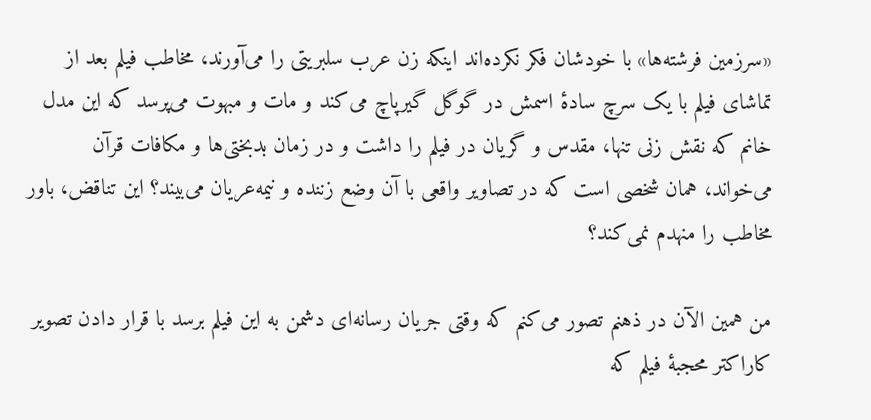«سرزمین فرشته‌ها» با خودشان فکر نکرده‌اند اینکه زن عرب سلبریتی را می‌آورند، مخاطب فیلم بعد از تماشای فیلم با یک سرچ سادۀ اسمش در گوگل گیرپاچ می‌کند و مات و مبهوت می‌پرسد که این مدل خانم که نقش زنی تنها، مقدس و گریان در فیلم را داشت و در زمان بدبختی‌ها و مکافات قرآن می‌خواند، همان شخصی است که در تصاویر واقعی با آن وضع زننده و نیمه‌عریان می‌بیند؟ این تناقض، باور مخاطب را منهدم نمی‌کند؟

من همین الآن در ذهنم تصور می‌کنم که وقتی جریان رسانه‌ای دشمن به این فیلم برسد با قرار دادن تصویر کاراکتر محجبۀ فیلم که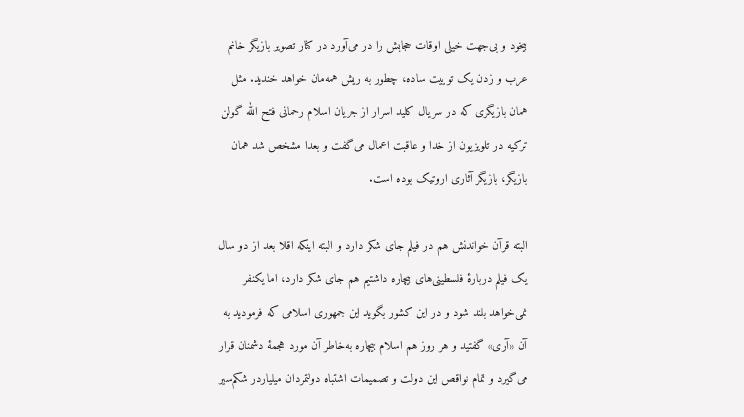بیخود و بی‌جهت خیلی اوقات حجابش را در می‌آورد در کنار تصویر بازیگر خانم عرب و زدن یک توییت ساده، چطور به ریش همه‌مان خواهد خندید. مثل همان بازیگری که در سریال کلید اسرار از جریان اسلام رحمانی فتح الله گولن ترکیه در تلویزیون از خدا و عاقبت اعمال می‌گفت و بعدا مشخص شد همان بازیگر، بازیگر آثاری اروتیک بوده است.

البته قرآن خواندنش هم در فیلم جای شکر دارد و البته اینکه اقلا بعد از دو سال یک فیلم دربارۀ فلسطینی‌های بیچاره داشتیم هم جای شکر دارد، اما یکنفر نمی‌خواهد بلند شود و در این کشور بگوید این جمهوری اسلامی که فرمودید به آن «آری» گفتید و هر روز هم اسلام بیچاره به‌خاطر آن مورد هجمۀ دشمنان قرار می‌گیرد و تمام نواقص این دولت و تصمیمات اشتباه دولتمردان میلیاردر شکم‌سیر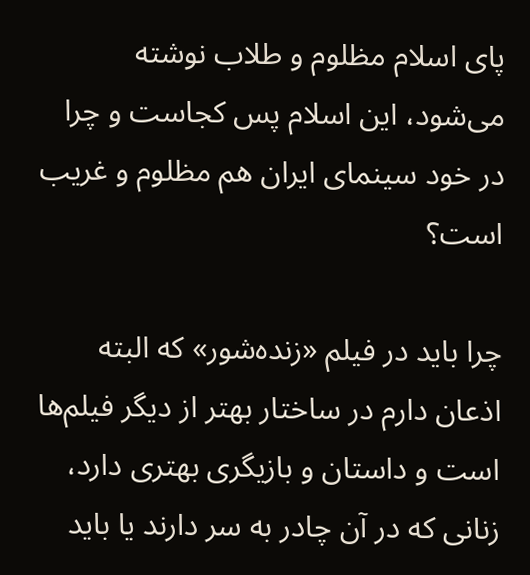پای اسلام مظلوم و طلاب نوشته می‌شود، این اسلام پس کجاست و چرا در خود سینمای ایران هم مظلوم و غریب است؟

چرا باید در فیلم «زنده‌شور» که البته اذعان دارم در ساختار بهتر از دیگر فیلم‌ها است و داستان و بازیگری بهتری دارد، زنانی که در آن چادر به سر دارند یا باید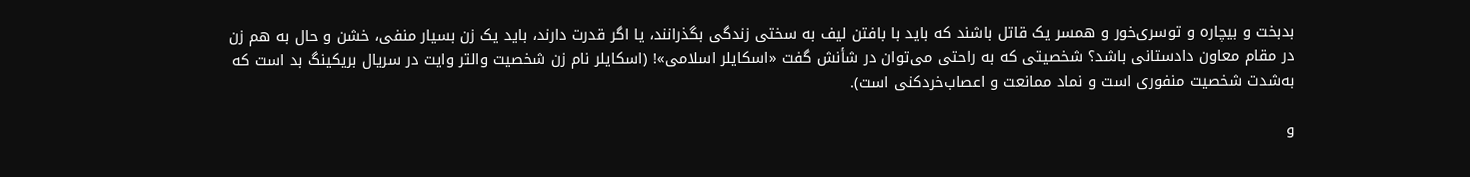بدبخت و بیچاره و توسری‌خور و همسر یک قاتل باشند که باید با بافتن لیف به سختی زندگی بگذرانند، یا اگر قدرت دارند، باید یک زن بسیار منفی، خشن و حال به هم زن در مقام معاون دادستانی باشد؟ شخصیتی که به راحتی می‌توان در شأنش گفت «اسکایلر اسلامی»! (اسکایلر نام زن شخصیت والتر وایت در سریال بریکینگ بد است که به‌شدت شخصیت منفوری است و نماد ممانعت و اعصاب‌خردکنی است).

و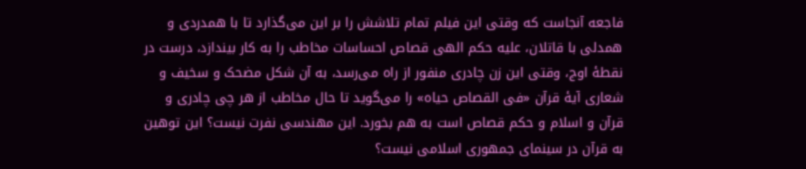فاجعه آنجاست که وقتی این فیلم تمام تلاشش را بر این می‌گذارد تا با همدردی و همدلی با قاتلان، علیه حکم الهی قصاص احساسات مخاطب را به کار بیندازد، درست در نقطۀ اوج، وقتی این زن چادری منفور از راه می‌رسد، به آن شکل مضحک و سخیف و شعاری آیۀ قرآن «فی القصاص حیاه» را می‌گوید تا حال مخاطب از هر چی چادری و قرآن و اسلام و حکم قصاص است به هم بخورد. این مهندسی نفرت نیست؟ این توهین به قرآن در سینمای جمهوری اسلامی نیست؟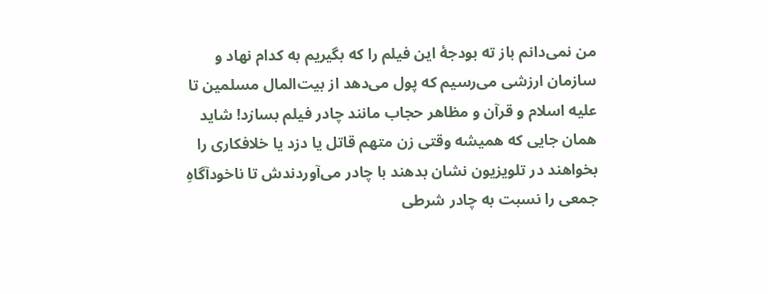من نمی‌دانم باز ته بودجۀ این فیلم را که بگیریم به کدام نهاد و سازمان ارزشی می‌رسیم که پول می‌دهد از بیت‌المال مسلمین تا علیه اسلام و قرآن و مظاهر حجاب مانند چادر فیلم بسازد! شاید همان جایی که همیشه وقتی زن متهم قاتل یا دزد یا خلافکاری را بخواهند در تلویزیون نشان بدهند با چادر می‌آوردندش تا ناخودآگاهِ جمعی را نسبت به چادر شرطی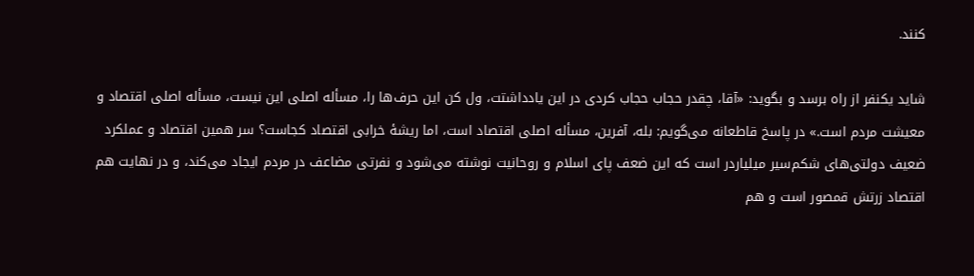کنند.

شاید یکنفر از راه برسد و بگوید: «آقا، چقدر حجاب حجاب کردی در این یادداشتت، ول کن این حرف‌ها را، مسأله اصلی این نیست، مسأله اصلی اقتصاد و معیشت مردم است.» در پاسخ قاطعانه می‌گویم: بله، آفرین، مسأله اصلی اقتصاد است، اما ریشۀ خرابی اقتصاد کجاست؟ سر همین اقتصاد و عملکرد ضعیف دولتی‌های شکم‌سیر میلیاردر است که این ضعف پای اسلام و روحانیت نوشته می‌شود و نفرتی مضاعف در مردم ایجاد می‌کند، و در نهایت هم اقتصاد زرتش قمصور است و هم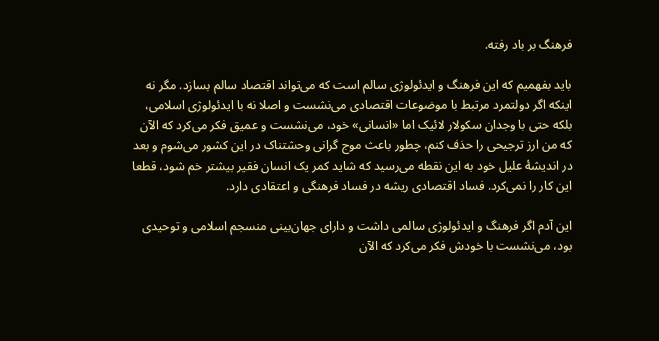فرهنگ بر باد رفته.

باید بفهمیم که این فرهنگ و ایدئولوژی سالم است که می‌تواند اقتصاد سالم بسازد. مگر نه اینکه اگر دولتمرد مرتبط با موضوعات اقتصادی می‌نشست و اصلا نه با ایدئولوژی اسلامی، بلکه حتی با وجدان سکولار لائیک اما «انسانی» خود، می‌نشست و عمیق فکر می‌کرد که الآن که من ارز ترجیحی را حذف کنم، چطور باعث موج گرانی وحشتناک در این کشور می‌شوم و بعد در اندیشۀ علیل خود به این نقطه می‌رسید که شاید کمر یک انسان فقیر بیشتر خم شود، قطعا این کار را نمی‌کرد. فساد اقتصادی ریشه در فساد فرهنگی و اعتقادی دارد.

این آدم اگر فرهنگ و ایدئولوژی سالمی داشت و دارای جهان‌بینی منسجم اسلامی و توحیدی بود، می‌نشست با خودش فکر می‌کرد که الآن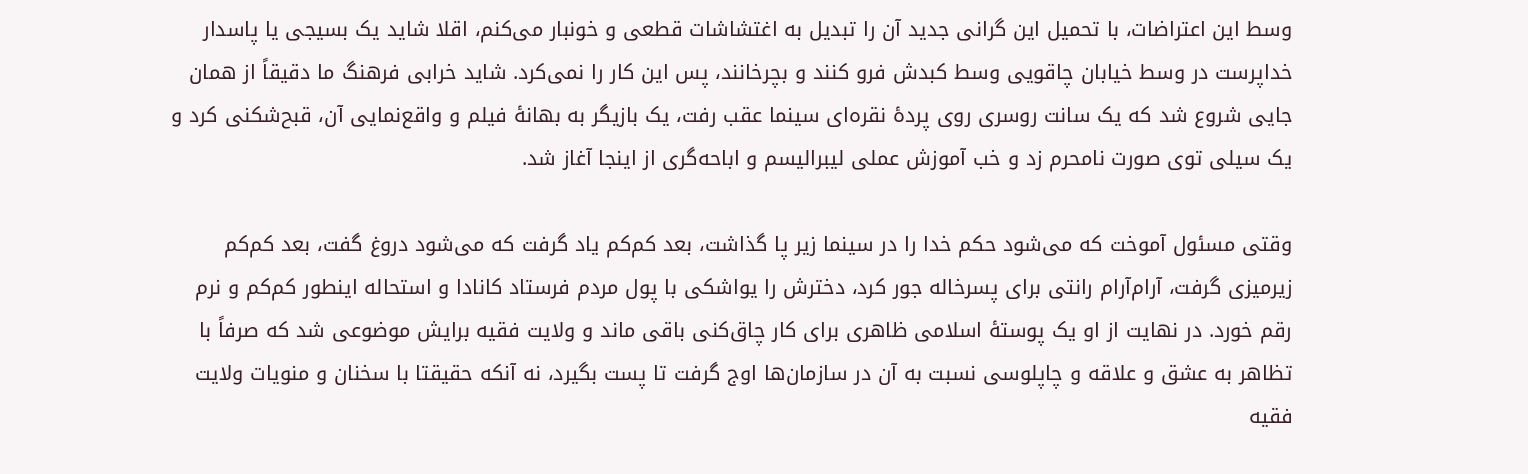وسط این اعتراضات، با تحمیل این گرانی جدید آن را تبدیل به اغتشاشات قطعی و خونبار می‌کنم، اقلا شاید یک بسیجی یا پاسدار خداپرست در وسط خیابان چاقویی وسط کبدش فرو کنند و بچرخانند، پس این کار را نمی‌کرد. شاید خرابی فرهنگ ما دقیقاً از همان جایی شروع شد که یک سانت روسری روی پردۀ نقره‌ای سینما عقب رفت، یک بازیگر به بهانۀ فیلم و واقع‌نمایی آن، قبح‌شکنی کرد و یک سیلی توی صورت نامحرم زد و خب آموزش عملی لیبرالیسم و اباحه‌گری از اینجا آغاز شد.

وقتی مسئول آموخت که می‌شود حکم خدا را در سینما زیر پا گذاشت، بعد کم‌کم یاد گرفت که می‌شود دروغ گفت، بعد کم‌کم زیرمیزی گرفت، آرام‌آرام رانتی برای پسرخاله جور کرد، دخترش را یواشکی با پول مردم فرستاد کانادا و استحاله اینطور کم‌کم و نرم رقم خورد. در نهایت از او یک پوستۀ اسلامی ظاهری برای کار چاق‌کنی باقی ماند و ولایت فقیه برایش موضوعی شد که صرفاً با تظاهر به عشق و علاقه و چاپلوسی نسبت به آن در سازمان‌ها اوج گرفت تا پست بگیرد، نه آنکه حقیقتا با سخنان و منویات ولایت فقیه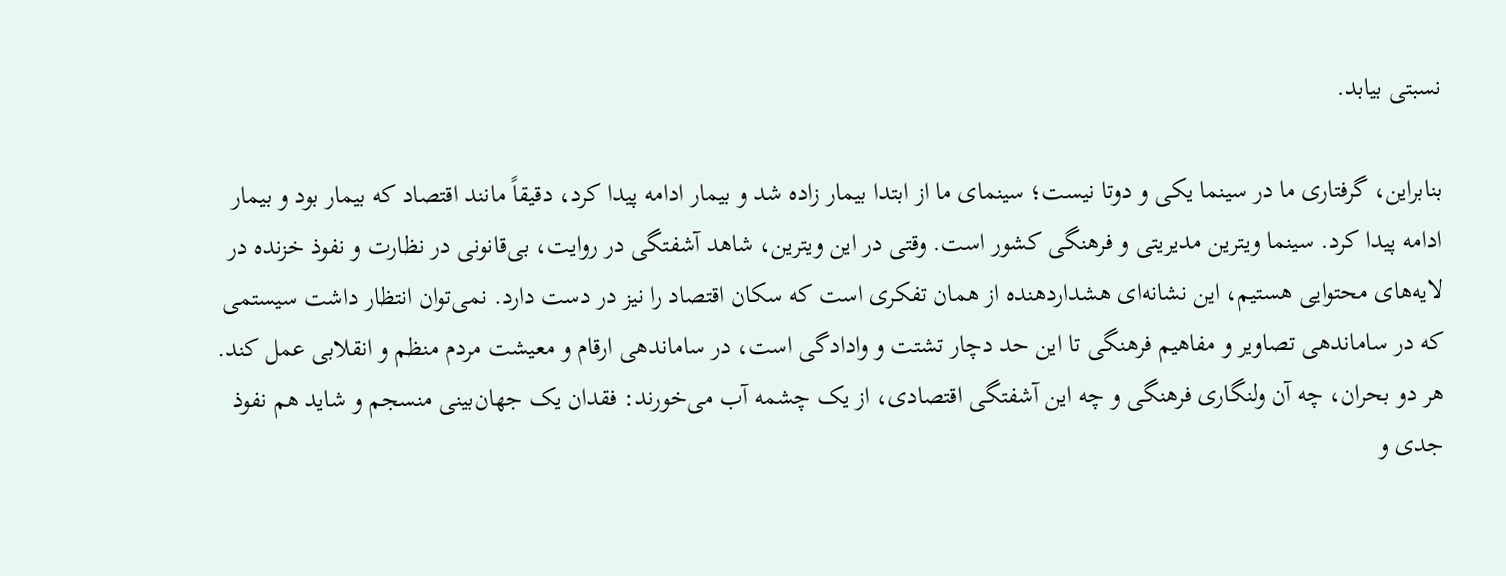نسبتی بیابد.

بنابراین، گرفتاری ما در سینما یکی و دوتا نیست؛ سینمای ما از ابتدا بیمار زاده شد و بیمار ادامه پیدا کرد، دقیقاً مانند اقتصاد که بیمار بود و بیمار ادامه پیدا کرد. سینما ویترین مدیریتی و فرهنگی کشور است. وقتی در این ویترین، شاهد آشفتگی در روایت، بی‌قانونی در نظارت و نفوذ خزنده در لایه‌های محتوایی هستیم، این نشانه‌ای هشداردهنده از همان تفکری است که سکان اقتصاد را نیز در دست دارد. نمی‌توان انتظار داشت سیستمی که در ساماندهی تصاویر و مفاهیم فرهنگی تا این حد دچار تشتت و وادادگی است، در ساماندهی ارقام و معیشت مردم منظم و انقلابی عمل کند. هر دو بحران، چه آن ولنگاری فرهنگی و چه این آشفتگی اقتصادی، از یک چشمه آب می‌خورند: فقدان یک جهان‌بینی منسجم و شاید هم نفوذ جدی و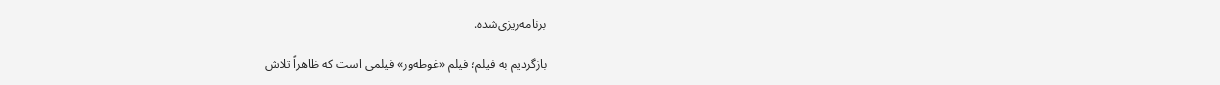برنامه‌ریزی‌شده.

بازگردیم به فیلم؛ فیلم «غوطه‌ور» فیلمی است که ظاهراً تلاش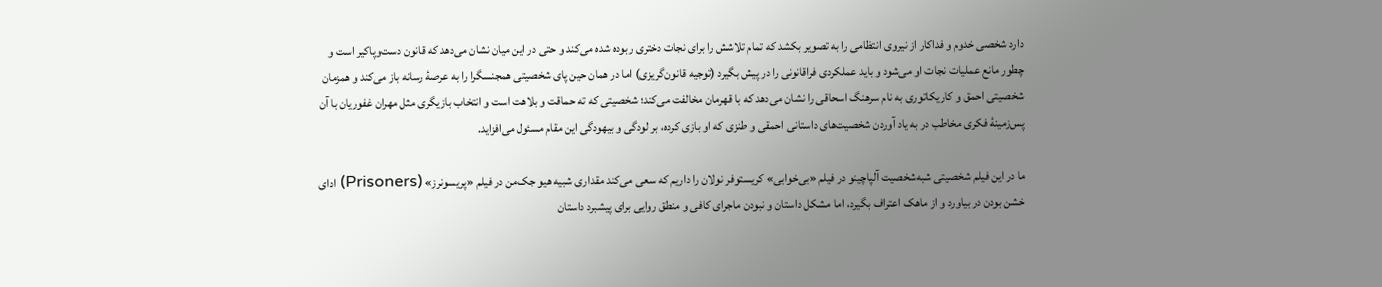دارد شخصی خدوم و فداکار از نیروی انتظامی را به تصویر بکشد که تمام تلاشش را برای نجات دختری ربوده شده می‌کند و حتی در این میان نشان می‌دهد که قانون دست‌وپاکیر است و چطور مانع عملیات نجات او می‌شود و باید عملکردی فراقانونی را در پیش بگیرد (توجیه قانون‌گریزی) اما در همان حین پای شخصیتی همجنسگرا را به عرصۀ رسانه باز می‌کند و همزمان شخصیتی احمق و کاریکاتوری به نام سرهنگ اسحاقی را نشان می‌دهد که با قهرمان مخالفت می‌کند؛ شخصیتی که ته حماقت و بلاهت است و انتخاب بازیگری مثل مهران غفوریان با آن پس‌زمینۀ فکری مخاطب در به یاد آوردن شخصیت‌های داستانی احمقی و طنزی که او بازی کرده، بر لودگی و بیهودگی این مقام مسئول می‌افزاید.

ما در این فیلم شخصیتی شبه‌شخصیت آلپاچینو در فیلم «بی‌خوابی» کریستوفر نولان را داریم که سعی می‌کند مقداری شبیه هیو جک‌من در فیلم «پریسونرز» (Prisoners) ادای خشن بودن در بیاورد و از ماهک اعتراف بگیرد، اما مشکل داستان و نبودن ماجرای کافی و منطق روایی برای پیشبرد داستان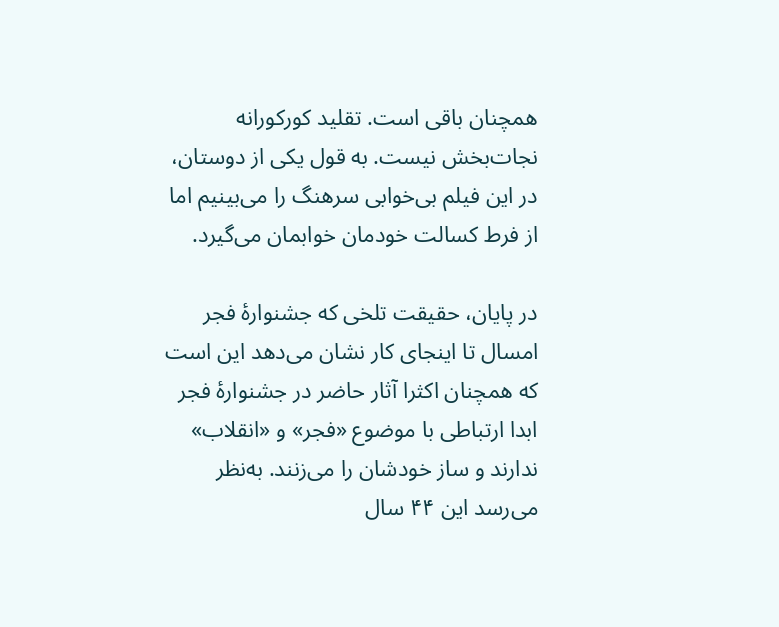همچنان باقی است. تقلید کورکورانه نجات‌بخش نیست. به قول یکی از دوستان، در این فیلم بی‌خوابی سرهنگ را می‌بینیم اما از فرط کسالت خودمان خوابمان می‌گیرد.

در پایان، حقیقت تلخی که جشنوارۀ فجر امسال تا اینجای کار نشان می‌دهد این است که همچنان اکثرا آثار حاضر در جشنوارۀ فجر ابدا ارتباطی با موضوع «فجر» و «انقلاب» ندارند و ساز خودشان را می‌زنند. به‌نظر می‌رسد این ۴۴ سال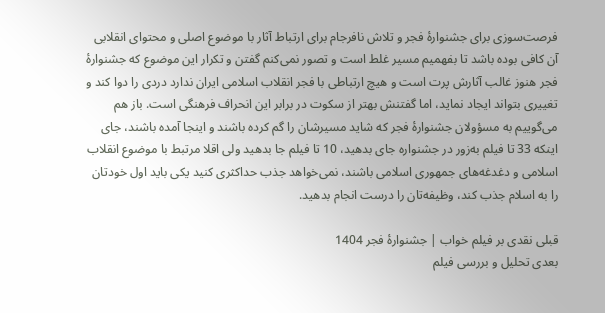فرصت‌سوزی برای جشنوارۀ فجر و تلاش نافرجام برای ارتباط آثار با موضوع اصلی و محتوای انقلابی آن کافی بوده باشد تا بفهمیم مسیر غلط است و تصور نمی‌کنم گفتن و تکرار این موضوع که جشنوارۀ فجر هنوز غالب آثارش پرت است و هیچ ارتباطی با فجر انقلاب اسلامی ایران ندارد دردی را دوا کند و تغییری بتواند ایجاد نماید، اما گفتنش بهتر از سکوت در برابر این انحراف فرهنگی است. باز هم می‌گوییم به مسؤولان جشنوارۀ فجر که شاید مسیرشان را گم کرده باشند و اینجا آمده باشند، جای اینکه 33 تا فیلم به‌زور در جشنواره جای بدهید، 10 تا فیلم جا بدهید ولی اقلا مرتبط با موضوع انقلاب اسلامی و دغدغه‌های جمهوری اسلامی باشند، نمی‌خواهد جذب حداکثری کنید یکی باید اول خودتان را به اسلام جذب کند، وظیفه‌تان را درست انجام بدهید.

قبلی نقدی بر فیلم خواب | جشنوارۀ فجر 1404
بعدی تحلیل و بررسی فیلم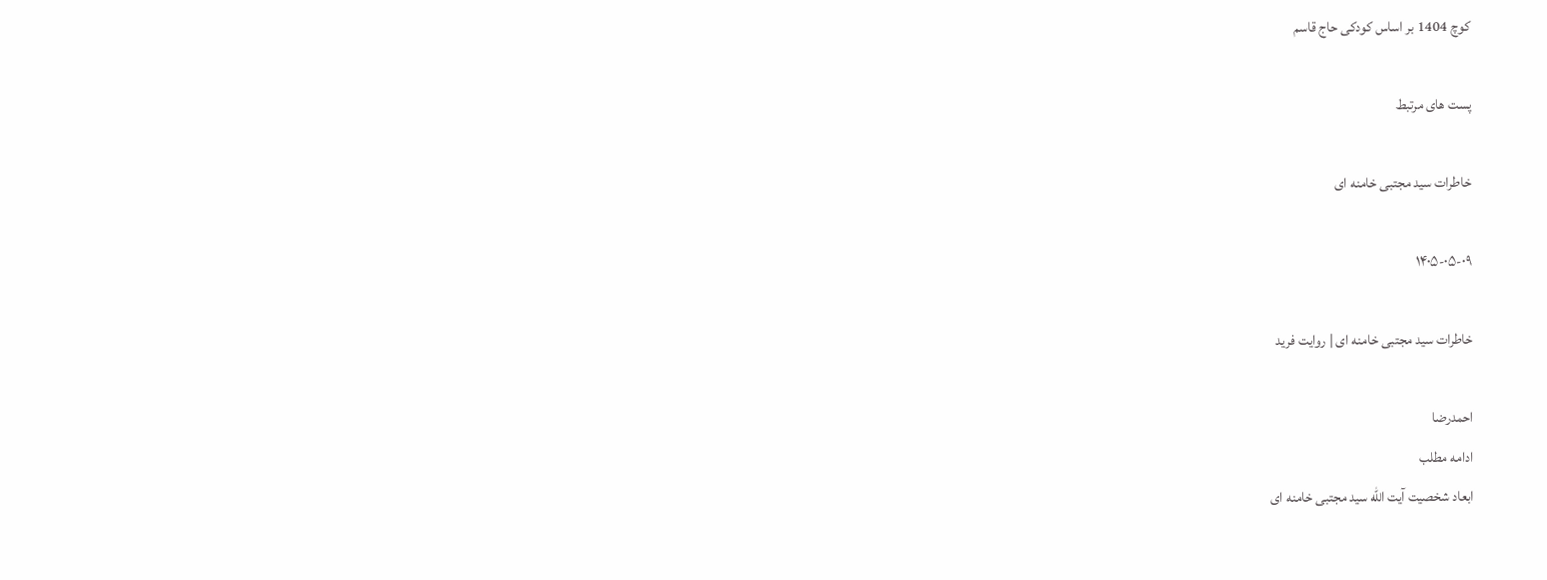کوچ 1404 بر اساس کودکی حاج قاسم

پست های مرتبط

خاطرات سید مجتبی خامنه ای

۱۴۰۵-۰۵-۰۹

خاطرات سید مجتبی خامنه ای | روایت فرید

احمدرضا
ادامه مطلب
ابعاد شخصیت آیت الله سید مجتبی خامنه ای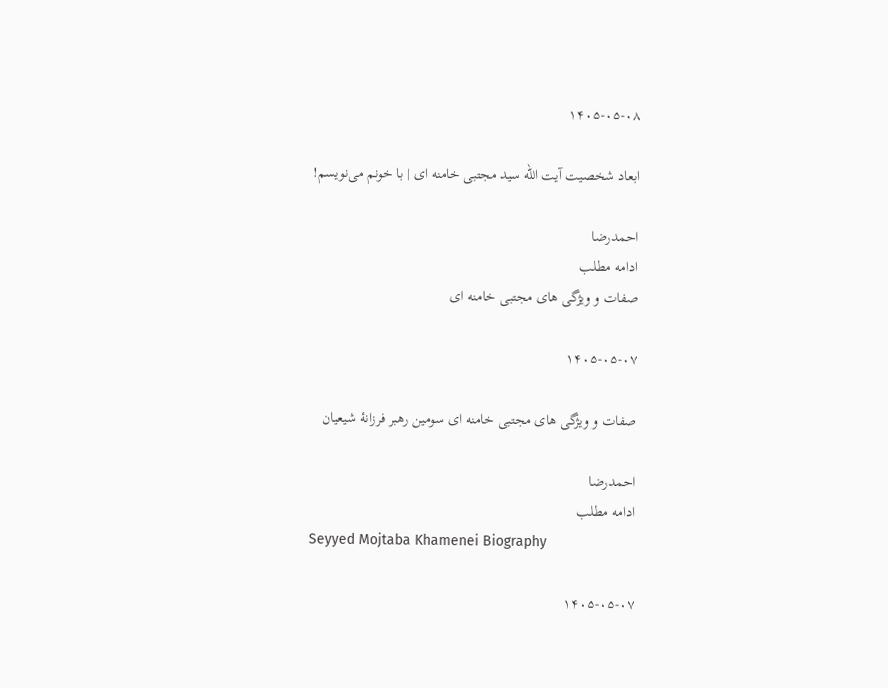۱۴۰۵-۰۵-۰۸

ابعاد شخصیت آیت الله سید مجتبی خامنه ای | با خونم می‌نویسم!

احمدرضا
ادامه مطلب
صفات و ویژگی های مجتبی خامنه ای

۱۴۰۵-۰۵-۰۷

صفات و ویژگی های مجتبی خامنه ای سومین رهبر فرزانۀ شیعیان

احمدرضا
ادامه مطلب
Seyyed Mojtaba Khamenei Biography

۱۴۰۵-۰۵-۰۷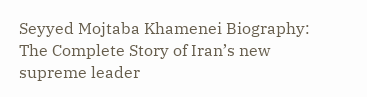Seyyed Mojtaba Khamenei Biography: The Complete Story of Iran’s new supreme leader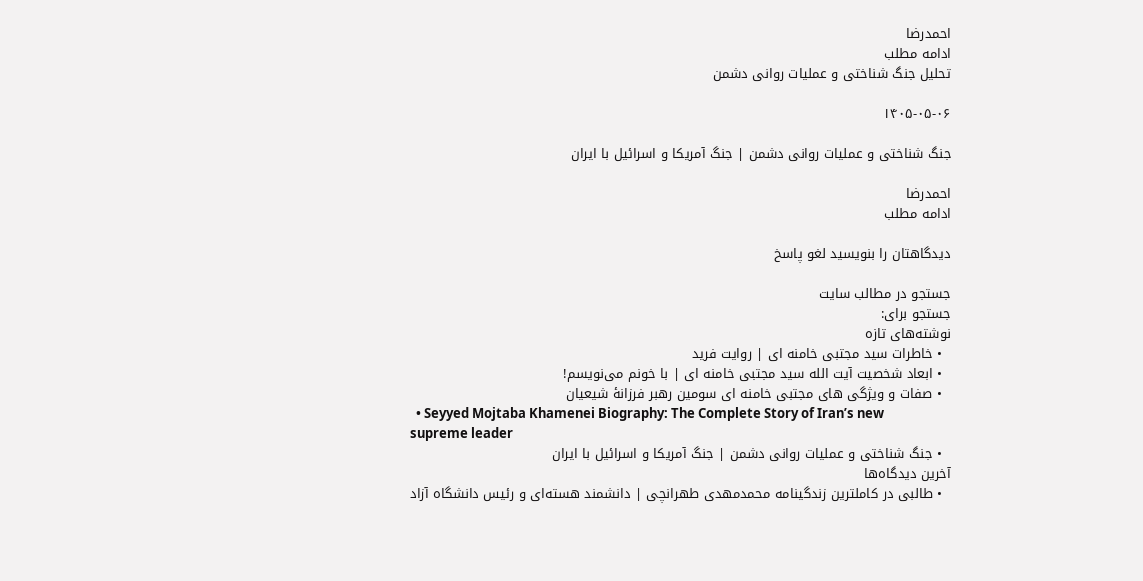احمدرضا
ادامه مطلب
تحلیل جنگ شناختی و عملیات روانی دشمن

۱۴۰۵-۰۵-۰۶

جنگ شناختی و عملیات روانی دشمن | جنگ آمریکا و اسرائیل با ایران

احمدرضا
ادامه مطلب

دیدگاهتان را بنویسید لغو پاسخ

جستجو در مطالب سایت
جستجو برای:
نوشته‌های تازه
  • خاطرات سید مجتبی خامنه ای | روایت فرید
  • ابعاد شخصیت آیت الله سید مجتبی خامنه ای | با خونم می‌نویسم!
  • صفات و ویژگی های مجتبی خامنه ای سومین رهبر فرزانۀ شیعیان
  • Seyyed Mojtaba Khamenei Biography: The Complete Story of Iran’s new supreme leader
  • جنگ شناختی و عملیات روانی دشمن | جنگ آمریکا و اسرائیل با ایران
آخرین دیدگاه‌ها
  • طالبی در کاملترین زندگینامه محمدمهدی طهرانچی | دانشمند هسته‌ای و رئیس دانشگاه آزاد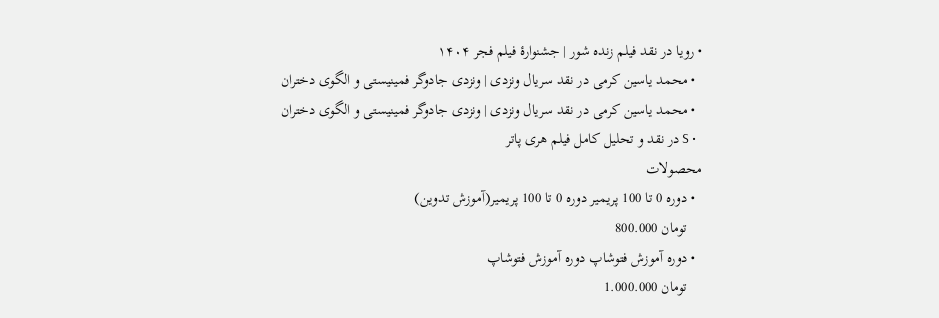• رویا در نقد فیلم زنده شور | جشنوارۀ فیلم فجر ۱۴۰۴
  • محمد یاسین کرمی در نقد سریال ونزدی | ونزدی جادوگر فمینیستی و الگوی دختران
  • محمد یاسین کرمی در نقد سریال ونزدی | ونزدی جادوگر فمینیستی و الگوی دختران
  • S در نقد و تحلیل کامل فیلم هری پاتر
محصولات
  • دوره 0 تا 100 پریمیر دوره 0 تا 100 پریمیر(آموزش تدوین)
    تومان 800.000
  • دوره آموزش فتوشاپ دوره آموزش فتوشاپ
    تومان 1.000.000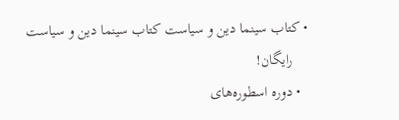• کتاب سینما دین و سیاست کتاب سینما دین و سیاست
    رایگان!
  • دوره اسطوره‌های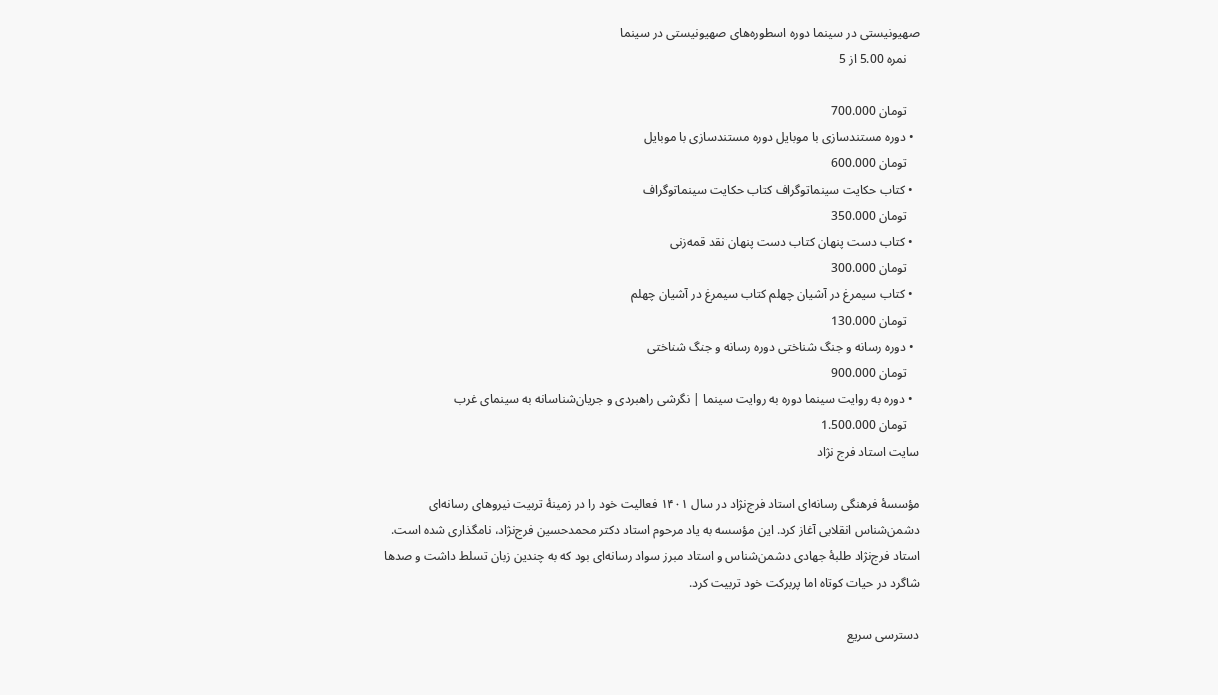صهیونیستی در سینما دوره اسطوره‌های صهیونیستی در سینما
    نمره 5.00 از 5

    تومان 700.000
  • دوره مستندسازی با موبایل دوره مستندسازی با موبایل
    تومان 600.000
  • کتاب حکایت سینماتوگراف کتاب حکایت سینماتوگراف
    تومان 350.000
  • کتاب دست پنهان کتاب دست پنهان نقد قمه‌زنی
    تومان 300.000
  • کتاب سیمرغ در آشیان چهلم کتاب سیمرغ در آشیان چهلم
    تومان 130.000
  • دوره رسانه و جنگ شناختی دوره رسانه و جنگ شناختی
    تومان 900.000
  • دوره به روایت سینما دوره به روایت سینما | نگرشی راهبردی و جریان‌شناسانه به سینمای غرب
    تومان 1.500.000
سایت استاد فرج نژاد

مؤسسۀ فرهنگی رسانه‌ای استاد فرج‌نژاد در سال ۱۴۰۱ فعالیت خود را در زمینۀ تربیت نیروهای رسانه‌ای دشمن‌شناس انقلابی آغاز کرد. این مؤسسه به یاد مرحوم استاد دکتر محمدحسین فرج‌نژاد، نامگذاری شده است. استاد فرج‌نژاد طلبۀ جهادی دشمن‌شناس و استاد مبرز سواد رسانه‌ای بود که به چندین زبان تسلط داشت و صدها شاگرد در حیات کوتاه اما پربرکت خود تربیت کرد.

دسترسی سریع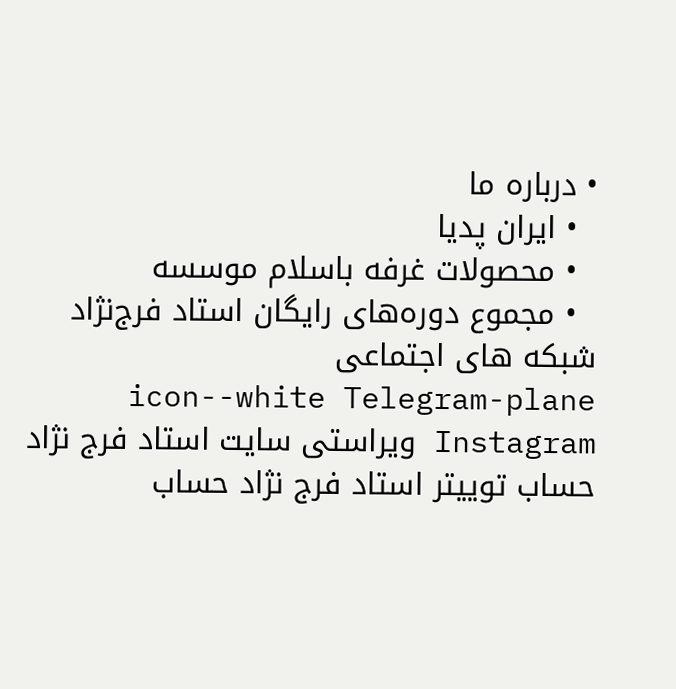• درباره ما
  • ایران پدیا
  • محصولات غرفه باسلام موسسه
  • مجموع دوره‌های رایگان استاد فرج‌نژاد
شبکه های اجتماعی
icon--white Telegram-plane Instagram ویراستی سایت استاد فرج نژاد حساب توییتر استاد فرج نژاد حساب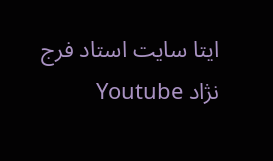ایتا سایت استاد فرج نژاد Youtube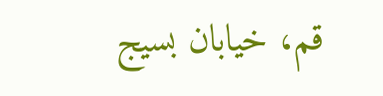قم، خیابان بسیج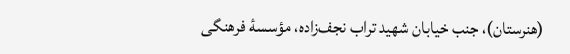(هنرستان)، جنب خیابان شهید تراب نجف‌زاده، مؤسسۀ فرهنگی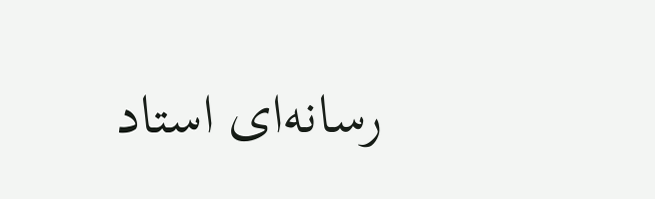رسانه‌ای استاد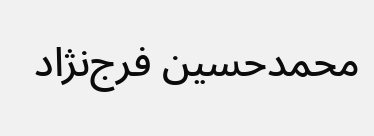محمدحسین فرج‌نژاد